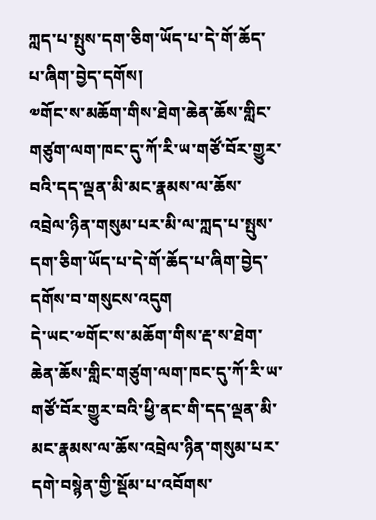ཀླད་པ་སྤུས་དག་ཅིག་ཡོད་པ་དེ་གོ་ཆོད་པ་ཞིག་བྱེད་དགོས།
༧གོང་ས་མཆོག་གིས་ཐེག་ཆེན་ཆོས་གླིང་གཙུག་ལག་ཁང་དུ་ཀོ་རི་ཡ་གཙོ་བོར་གྱུར་བའི་དད་ལྡན་མི་མང་རྣམས་ལ་ཆོས་འབྲེལ་ཉིན་གསུམ་པར་མི་ལ་ཀླད་པ་སྤུས་དག་ཅིག་ཡོད་པ་དེ་གོ་ཆོད་པ་ཞིག་བྱེད་དགོས་བ་གསུངས་འདུག
དེ་ཡང་༧གོང་ས་མཆོག་གིས་རྡ་ས་ཐེག་ཆེན་ཆོས་གླིང་གཙུག་ལག་ཁང་དུ་ཀོ་རི་ཡ་གཙོ་བོར་གྱུར་བའི་ཕྱི་ནང་གི་དད་ལྡན་མི་མང་རྣམས་ལ་ཆོས་འབྲེལ་ཉིན་གསུམ་པར་དགེ་བསྙེན་གྱི་སྡོམ་པ་འབོགས་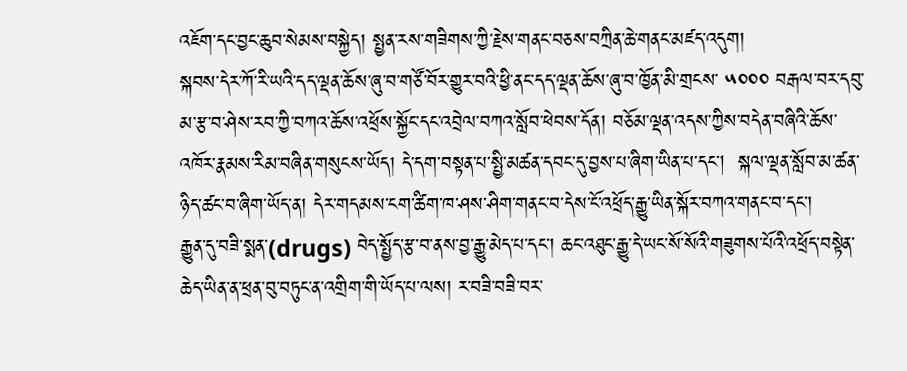འཇོག་དང་བྱང་ཆུབ་སེམས་བསྐྱེད། སྤྱན་རས་གཟིགས་ཀྱི་རྗེས་གནང་བཅས་བཀྲིན་ཆེ་གནང་མཛད་འདུག།
སྐབས་དེར་ཀོ་རི་ཡའི་དད་ལྡན་ཆོས་ཞུ་བ་གཙོ་བོར་གྱུར་བའི་ཕྱི་ནང་དད་ལྡན་ཆོས་ཞུ་བ་ཁྱོན་མི་གྲངས་ ༥༠༠༠ བརྒལ་བར་དབུ་མ་རྩ་བ་ཤེས་རབ་ཀྱི་བཀའ་ཆོས་འཕྲོས་སྐྱོང་དང་འབྲེལ་བཀའ་སློབ་ཕེབས་དོན། བཅོམ་ལྡན་འདས་ཀྱིས་བདེན་བཞིའི་ཆོས་འཁོར་རྣམས་རིམ་བཞིན་གསུངས་ཡོད། དེ་དག་བསྟན་པ་སྤྱི་མཚན་དབང་དུ་བྱས་པ་ཞིག་ཡིན་པ་དང།  སྐལ་ལྡན་སློབ་མ་ཚན་ཉིད་ཚང་བ་ཞིག་ཡོད་ན། དེར་གདམས་ངག་ཚིག་ཁ་ཤས་ཤིག་གནང་བ་དེས་ངོ་འཕྲོད་རྒྱུ་ཡིན་སྐོར་བཀའ་གནང་བ་དང་།
རྒྱུན་དུ་བཟི་སྨན་(drugs) བེད་སྤྱོད་རྩ་བ་ནས་བྱ་རྒྱུ་མེད་པ་དང་། ཆང་འཐུང་རྒྱུ་དེ་ཡང་སོ་སོའི་གཟུགས་པོའི་འཕྲོད་བསྟེན་ཆེད་ཡིན་ན་ཕྲན་བུ་བཏུང་ན་འགྲིག་གི་ཡོད་པ་ལས། ར་བཟི་བཟི་བར་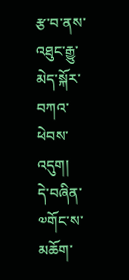རྩ་བ་ནས་འཐུང་རྒྱུ་མེད་སྐོར་བཀའ་ཕེབས་འདུག།
དེ་བཞིན་༧གོང་ས་མཆོག་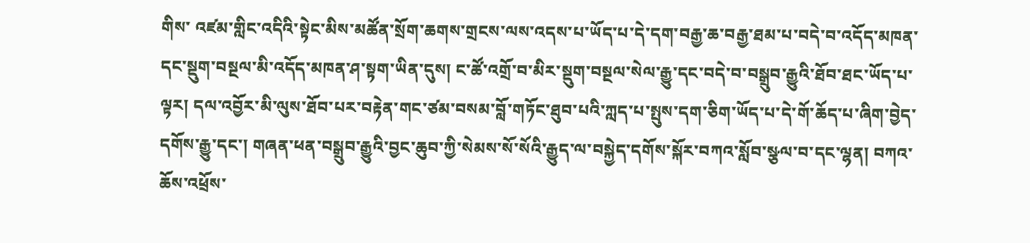གིས་ འཛམ་གླིང་འདིའི་སྟེང་མིས་མཚོན་སྲོག་ཆགས་གྲངས་ལས་འདས་པ་ཡོད་པ་དེ་དག་བརྒྱ་ཆ་བརྒྱ་ཐམ་པ་བདེ་བ་འདོད་མཁན་དང་སྡུག་བསྔལ་མི་འདོད་མཁན་ཤ་སྟག་ཡིན་དུས། ང་ཚོ་འགྲོ་བ་མིར་སྡུག་བསྔལ་སེལ་རྒྱུ་དང་བདེ་བ་བསྒྲུབ་རྒྱུའི་ཐོབ་ཐང་ཡོད་པ་ལྟར། དལ་འབྱོར་མི་ལུས་ཐོབ་པར་བརྟེན་གང་ཙམ་བསམ་བློ་གཏོང་ཐུབ་པའི་ཀླད་པ་སྤུས་དག་ཅིག་ཡོད་པ་དེ་གོ་ཆོད་པ་ཞིག་བྱེད་དགོས་རྒྱུ་དང་། གཞན་ཕན་བསྒྲུབ་རྒྱུའི་བྱང་ཆུབ་ཀྱི་སེམས་སོ་སོའི་རྒྱུད་ལ་བསྐྱེད་དགོས་སྐོར་བཀའ་སློབ་སྩལ་བ་དང་ལྷན། བཀའ་ཆོས་འཕྲོས་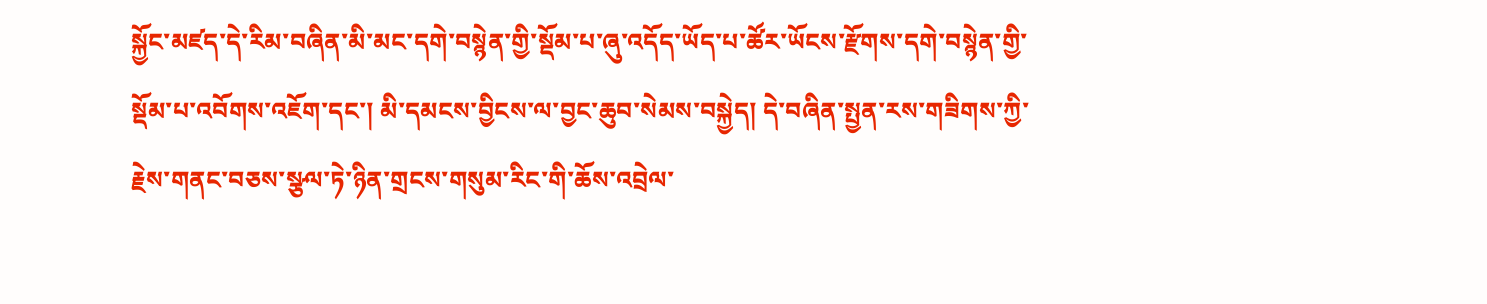སྐྱོང་མཛད་དེ་རིམ་བཞིན་མི་མང་དགེ་བསྙེན་གྱི་སྡོམ་པ་ཞུ་འདོད་ཡོད་པ་ཚོར་ཡོངས་རྫོགས་དགེ་བསྙེན་གྱི་སྡོམ་པ་འབོགས་འཇོག་དང་། མི་དམངས་བྱིངས་ལ་བྱང་ཆུབ་སེམས་བསྐྱེད། དེ་བཞིན་སྤྱན་རས་གཟིགས་ཀྱི་རྗེས་གནང་བཅས་སྩལ་ཏེ་ཉིན་གྲངས་གསུམ་རིང་གི་ཆོས་འབྲེལ་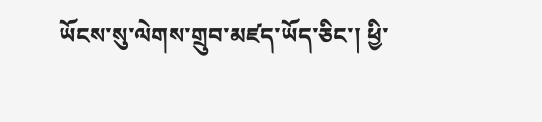ཡོངས་སུ་ལེགས་གྲུབ་མཛད་ཡོད་ཅིང་། ཕྱི་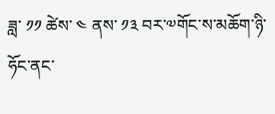ཟླ་ ༡༡ ཚེས་ ༤ ནས་ ༡༣ བར་༧གོང་ས་མཆོག་ཉི་ཧོང་ནང་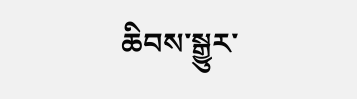ཆིབས་སྒྱུར་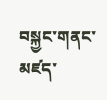བསྐྱང་གནང་མཛད་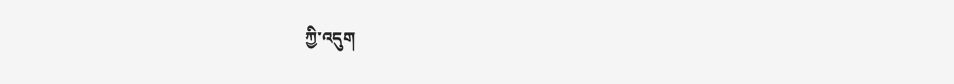ཀྱི་འདུག